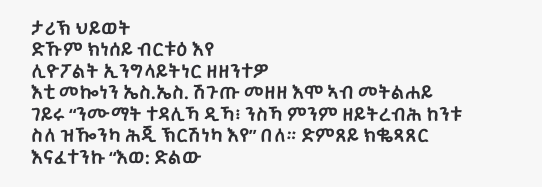ታሪኽ ህይወት
ድኹም ክነሰይ ብርቱዕ እየ
ሊዮፖልት ኢንግላይትነር ዘዘንተዎ
እቲ መኰነን ኤስ.ኤስ. ሽጉጡ መዘዘ እሞ ኣብ መትልሐይ ገይሩ “ንሙማት ተዳሊኻ ዲኻ፧ ንስኻ ምንም ዘይትረብሕ ከንቱ ስለ ዝዀንካ ሕጂ ኽርሽነካ እየ” በለ። ድምጸይ ክቈጻጸር እናፈተንኩ “እወ: ድልው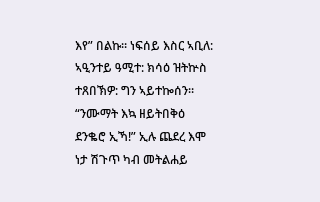እየ” በልኩ። ነፍሰይ እስር ኣቢለ: ኣዒንተይ ዓሚተ: ክሳዕ ዝትኵስ ተጸበኽዎ: ግን ኣይተኰሰን። “ንሙማት እኳ ዘይትበቅዕ ደንቈሮ ኢኻ!” ኢሉ ጨደረ እሞ ነታ ሽጉጥ ካብ መትልሐይ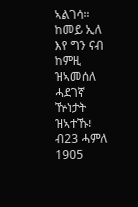ኣልገሳ። ከመይ ኢለ እየ ግን ናብ ከምዚ ዝኣመሰለ ሓደገኛ ዅነታት ዝኣተኹ፧
ብ23 ሓምለ 1905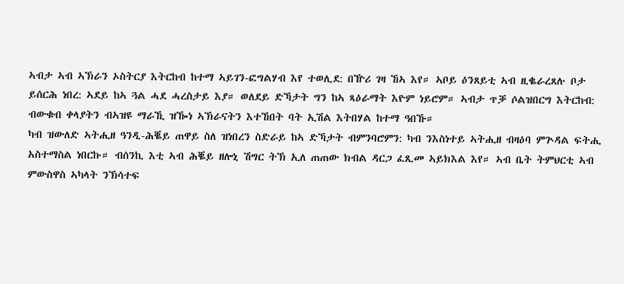ኣብታ ኣብ ኣኽራን ኦስትርያ እትርከብ ከተማ ኣይገን-ፎግልሃብ እየ ተወሊደ: በዅሪ ገዛ ኸኣ እየ። ኣቦይ ዕንጸይቲ ኣብ ዚቈራረጸሉ ቦታ ይሰርሕ ነበረ: ኣደይ ከኣ ጓል ሓደ ሓረስታይ እያ። ወለደይ ድኻታት ግን ከኣ ጻዕራማት እዮም ነይሮም። ኣብታ ጥቓ ሶልዝበርግ እትርከብ: ብውቁብ ቀላያትን ብኣዝዩ ማራኺ ዝዀነ ኣኽራናትን እተኸበት ባት ኢሽል እትበሃል ከተማ ዓበኹ።
ካብ ዝውለድ ኣትሒዘ ዓንዲ-ሕቘይ ጠዋይ ስለ ዝነበረን ስድራይ ከኣ ድኻታት ብምንባሮምን: ካብ ንእስነተይ ኣትሒዘ ብዛዕባ ምጕዳል ፍትሒ አስተማስል ነበርኩ። ብሰንኪ እቲ ኣብ ሕቘይ ዘሎኒ ሽግር ትኽ ኢለ ጠጠው ክብል ዳርጋ ፈጺመ ኣይክእል እየ። ኣብ ቤት ትምህርቲ ኣብ ምውስዋስ ኣካላት ንኽሳተፍ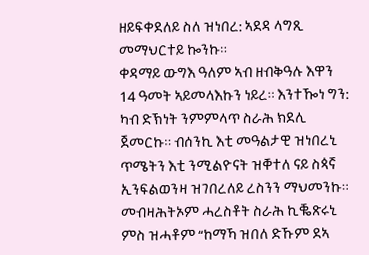ዘይፍቀደለይ ስለ ዝነበረ: ኣደዳ ላግጺ መማህርተይ ኰንኩ።
ቀዳማይ ውግእ ዓለም ኣብ ዘብቅዓሉ እዋን 14 ዓመት ኣይመላእኩን ነይረ። እንተዀነ ግን: ካብ ድኽነት ንምምላጥ ስራሕ ክደሊ ጀመርኩ። ብሰንኪ እቲ መዓልታዊ ዝነበረኒ ጥሜትን እቲ ንሚልዮናት ዝቐተለ ናይ ስጳኛ ኢንፍልወንዛ ዝገበረለይ ረስንን ማህመንኩ። መብዛሕትኦም ሓረስቶት ስራሕ ኪቘጽሩኒ ምስ ዝሓቶም “ከማኻ ዝበለ ድኹም ደኣ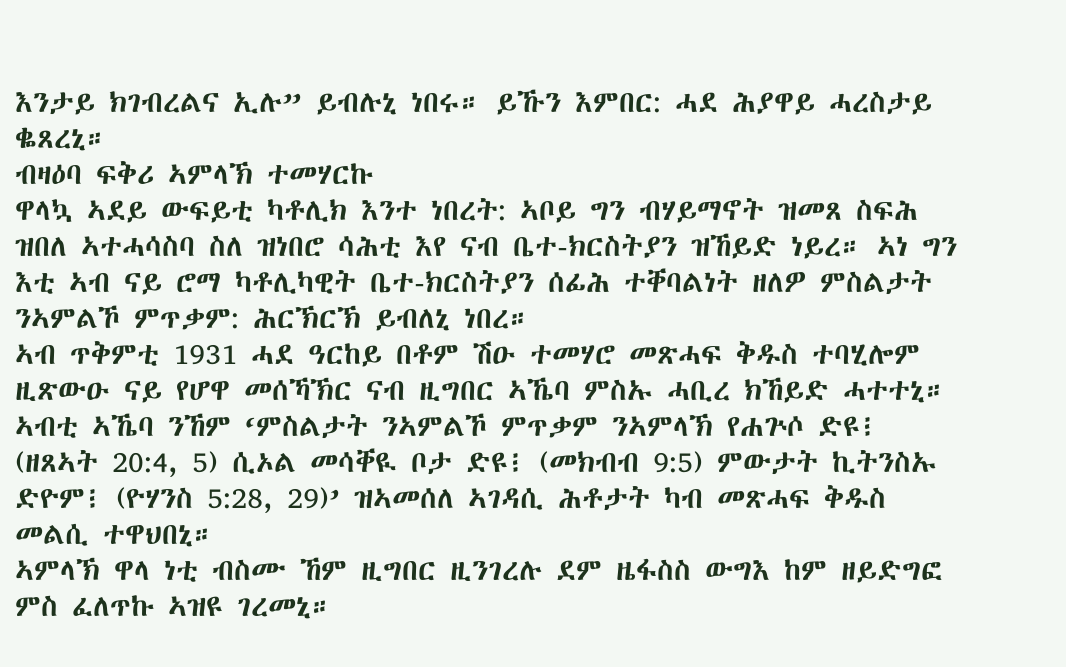እንታይ ክገብረልና ኢሉ” ይብሉኒ ነበሩ። ይኹን እምበር: ሓደ ሕያዋይ ሓረስታይ ቈጸረኒ።
ብዛዕባ ፍቅሪ ኣምላኽ ተመሃርኩ
ዋላኳ ኣደይ ውፍይቲ ካቶሊክ እንተ ነበረት: ኣቦይ ግን ብሃይማኖት ዝመጸ ስፍሕ ዝበለ ኣተሓሳስባ ስለ ዝነበሮ ሳሕቲ እየ ናብ ቤተ-ክርስትያን ዝኸይድ ነይረ። ኣነ ግን እቲ ኣብ ናይ ሮማ ካቶሊካዊት ቤተ-ክርስትያን ሰፊሕ ተቐባልነት ዘለዎ ምስልታት ንኣምልኾ ምጥቃም: ሕርኽርኽ ይብለኒ ነበረ።
ኣብ ጥቅምቲ 1931 ሓደ ዓርከይ በቶም ሽዑ ተመሃሮ መጽሓፍ ቅዱስ ተባሂሎም ዚጽውዑ ናይ የሆዋ መሰኻኽር ናብ ዚግበር ኣኼባ ምስኡ ሓቢረ ክኸይድ ሓተተኒ። ኣብቲ ኣኼባ ንኸም ‘ምስልታት ንኣምልኾ ምጥቃም ንኣምላኽ የሐጕሶ ድዩ፧ (ዘጸኣት 20:4, 5) ሲኦል መሳቐዪ ቦታ ድዩ፧ (መክብብ 9:5) ምውታት ኪትንስኡ ድዮም፧ (ዮሃንስ 5:28, 29)’ ዝኣመሰለ ኣገዳሲ ሕቶታት ካብ መጽሓፍ ቅዱስ መልሲ ተዋህበኒ።
ኣምላኽ ዋላ ነቲ ብስሙ ኸም ዚግበር ዚንገረሉ ደም ዜፋስስ ውግእ ከም ዘይድግፎ ምስ ፈለጥኩ ኣዝዩ ገረመኒ።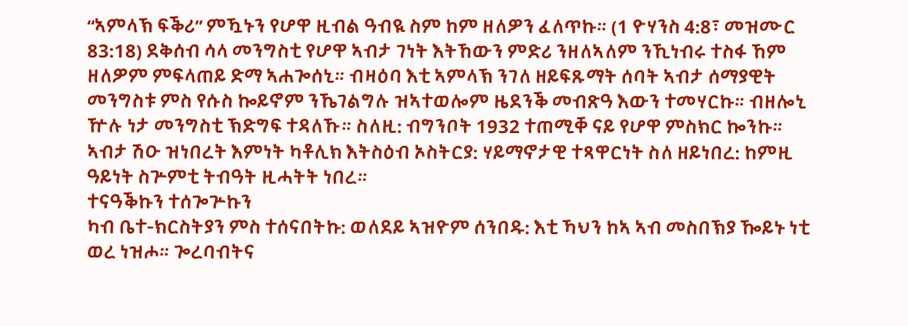“ኣምላኽ ፍቕሪ” ምዃኑን የሆዋ ዚብል ዓብዪ ስም ከም ዘለዎን ፈለጥኩ። (1 ዮሃንስ 4:8፣ መዝሙር 83:18) ደቅሰብ ሳላ መንግስቲ የሆዋ ኣብታ ገነት እትኸውን ምድሪ ንዘለኣለም ንኺነብሩ ተስፋ ኸም ዘለዎም ምፍላጠይ ድማ ኣሐጐሰኒ። ብዛዕባ እቲ ኣምላኽ ንገለ ዘይፍጹማት ሰባት ኣብታ ሰማያዊት መንግስቱ ምስ የሱስ ኰይኖም ንኼገልግሉ ዝኣተወሎም ዜደንቕ መብጽዓ እውን ተመሃርኩ። ብዘሎኒ ዅሉ ነታ መንግስቲ ኽድግፍ ተዳለኹ። ስለዚ: ብግንቦት 1932 ተጠሚቐ ናይ የሆዋ ምስክር ኰንኩ። ኣብታ ሽዑ ዝነበረት እምነት ካቶሊክ እትስዕብ ኦስትርያ: ሃይማኖታዊ ተጻዋርነት ስለ ዘይነበረ: ከምዚ ዓይነት ስጕምቲ ትብዓት ዚሓትት ነበረ።
ተናዓቕኩን ተሰጐጕኩን
ካብ ቤተ-ክርስትያን ምስ ተሰናበትኩ: ወለደይ ኣዝዮም ሰንበዱ: እቲ ኻህን ከኣ ኣብ መስበኽያ ዀይኑ ነቲ ወረ ነዝሖ። ጐረባብትና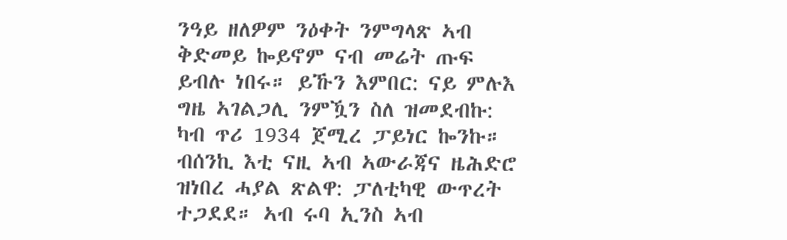ንዓይ ዘለዎም ንዕቀት ንምግላጽ ኣብ ቅድመይ ኰይኖም ናብ መሬት ጡፍ ይብሉ ነበሩ። ይኹን እምበር: ናይ ምሉእ ግዜ ኣገልጋሊ ንምዃን ስለ ዝመደብኩ: ካብ ጥሪ 1934 ጀሚረ ፓይነር ኰንኩ።
ብሰንኪ እቲ ናዚ ኣብ ኣውራጃና ዜሕድሮ ዝነበረ ሓያል ጽልዋ: ፓለቲካዊ ውጥረት ተጋደደ። ኣብ ሩባ ኢንስ ኣብ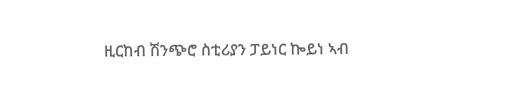ዚርከብ ሽንጭሮ ስቲሪያን ፓይነር ኰይነ ኣብ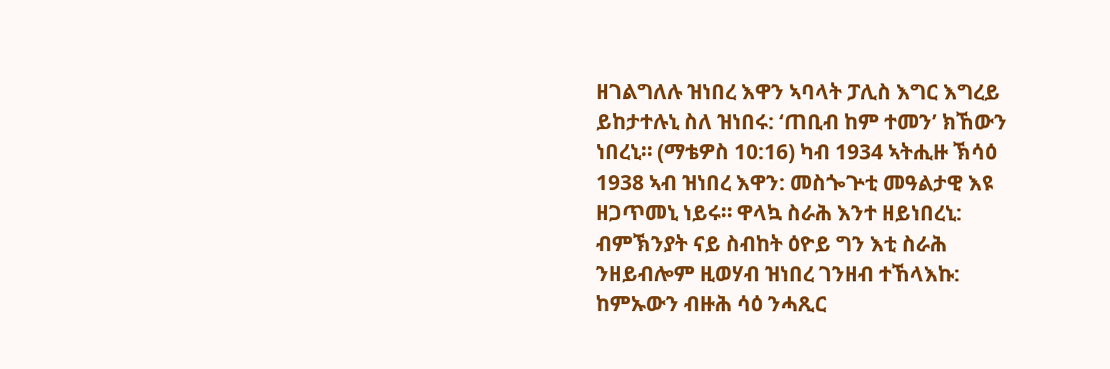ዘገልግለሉ ዝነበረ እዋን ኣባላት ፓሊስ እግር እግረይ ይከታተሉኒ ስለ ዝነበሩ: ‘ጠቢብ ከም ተመን’ ክኸውን ነበረኒ። (ማቴዎስ 10:16) ካብ 1934 ኣትሒዙ ኽሳዕ 1938 ኣብ ዝነበረ እዋን: መስጐጕቲ መዓልታዊ እዩ ዘጋጥመኒ ነይሩ። ዋላኳ ስራሕ እንተ ዘይነበረኒ: ብምኽንያት ናይ ስብከት ዕዮይ ግን እቲ ስራሕ ንዘይብሎም ዚወሃብ ዝነበረ ገንዘብ ተኸላእኩ: ከምኡውን ብዙሕ ሳዕ ንሓጺር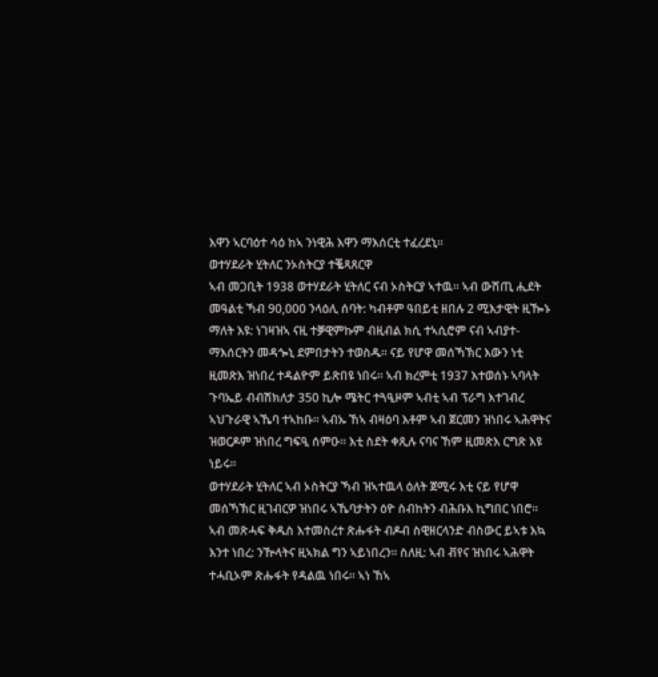እዋን ኣርባዕተ ሳዕ ከኣ ንነዊሕ እዋን ማእሰርቲ ተፈረደኒ።
ወተሃደራት ሂትለር ንኦስትርያ ተቘጻጸርዋ
ኣብ መጋቢት 1938 ወተሃደራት ሂትለር ናብ ኦስትርያ ኣተዉ። ኣብ ውሽጢ ሒደት መዓልቲ ኻብ 90,000 ንላዕሊ ሰባት: ካብቶም ዓበይቲ ዘበሉ 2 ሚእታዊት ዚዀኑ ማለት እዩ: ነገዛዝኣ ናዚ ተቓዊምኩም ብዚብል ክሲ ተኣሲሮም ናብ ኣብያተ-ማእሰርትን መዳጐኒ ደምበታትን ተወስዱ። ናይ የሆዋ መሰኻኽር እውን ነቲ ዚመጽእ ዝነበረ ተዳልዮም ይጽበዩ ነበሩ። ኣብ ክረምቲ 1937 እተወሰኑ ኣባላት ጉባኤይ ብብሽክለታ 350 ኪሎ ሜትር ተጓዒዞም ኣብቲ ኣብ ፕራግ እተገብረ ኣህጉራዊ ኣኼባ ተኣከቡ። ኣብኡ ኸኣ ብዛዕባ እቶም ኣብ ጀርመን ዝነበሩ ኣሕዋትና ዝወርዶም ዝነበረ ግፍዒ ሰምዑ። እቲ ስደት ቀጺሉ ናባና ኸም ዚመጽእ ርግጽ እዩ ነይሩ።
ወተሃደራት ሂትለር ኣብ ኦስትርያ ኻብ ዝኣተዉላ ዕለት ጀሚሩ እቲ ናይ የሆዋ መሰኻኽር ዚገብርዎ ዝነበሩ ኣኼባታትን ዕዮ ስብከትን ብሕቡእ ኪግበር ነበሮ። ኣብ መጽሓፍ ቅዱስ እተመስረተ ጽሑፋት ብዶብ ስዊዘርላንድ ብስውር ይኣቱ እኳ እንተ ነበረ: ንዅላትና ዚኣክል ግን ኣይነበረን። ስለዚ: ኣብ ቭየና ዝነበሩ ኣሕዋት ተሓቢኦም ጽሑፋት የዳልዉ ነበሩ። ኣነ ኸኣ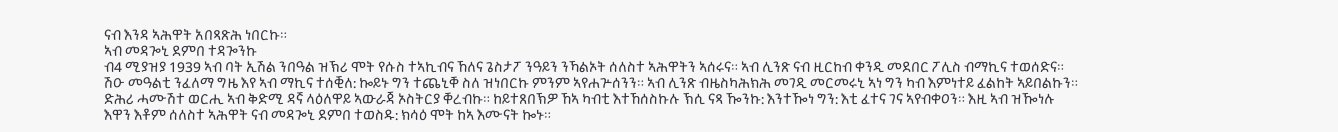ናብ እንዳ ኣሕዋት አበጻጽሕ ነበርኩ።
ኣብ መዳጐኒ ደምበ ተዳጐንኩ
ብ4 ሚያዝያ 1939 ኣብ ባት ኢሽል ንበዓል ዝኽሪ ሞት የሱስ ተኣኪብና ኸለና ጌስታፖ ንዓይን ንኻልኦት ሰለስተ ኣሕዋትን ኣሰሩና። ኣብ ሊንጽ ናብ ዚርከብ ቀንዲ መደበር ፖሊስ ብማኪና ተወሰድና። ሽዑ መዓልቲ ንፈለማ ግዜ እየ ኣብ ማኪና ተሰቒለ: ኰይኑ ግን ተጨኒቐ ስለ ዝነበርኩ ምንም ኣየሐጕሰንን። ኣብ ሊንጽ ብዜስካሕክሕ መገዲ መርመሩኒ ኣነ ግን ካብ እምነተይ ፈልከት ኣይበልኩን። ድሕሪ ሓሙሽተ ወርሒ ኣብ ቅድሚ ዳኛ ላዕለዋይ ኣውራጃ ኦስትርያ ቐረብኩ። ከይተጸበኽዎ ኸኣ ካብቲ እተኸሰስኩሉ ኽሲ ናጻ ዀንኩ: እንተዀነ ግን: እቲ ፈተና ገና ኣየብቀዐን። እዚ ኣብ ዝዀነሉ እዋን እቶም ሰለስተ ኣሕዋት ናብ መዳጐኒ ደምበ ተወስዱ: ክሳዕ ሞት ከኣ እሙናት ኰኑ።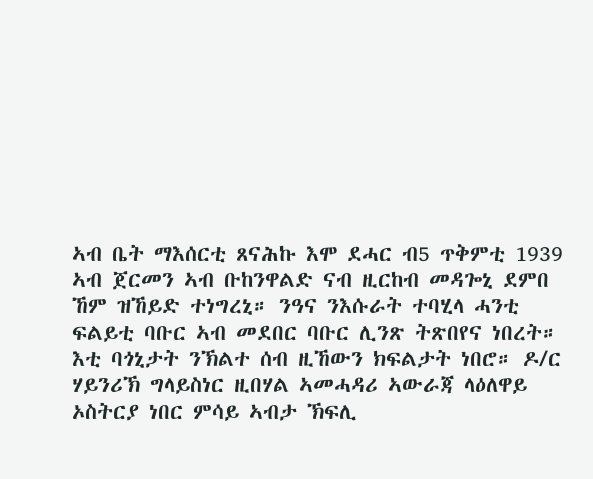ኣብ ቤት ማእሰርቲ ጸናሕኩ እሞ ደሓር ብ5 ጥቅምቲ 1939 ኣብ ጀርመን ኣብ ቡከንዋልድ ናብ ዚርከብ መዳጐኒ ደምበ ኸም ዝኸይድ ተነግረኒ። ንዓና ንእሱራት ተባሂላ ሓንቲ ፍልይቲ ባቡር ኣብ መደበር ባቡር ሊንጽ ትጽበየና ነበረት። እቲ ባጎኒታት ንኽልተ ሰብ ዚኸውን ክፍልታት ነበሮ። ዶ/ር ሃይንሪኽ ግላይስነር ዚበሃል ኣመሓዳሪ ኣውራጃ ላዕለዋይ ኦስትርያ ነበር ምሳይ ኣብታ ኽፍሊ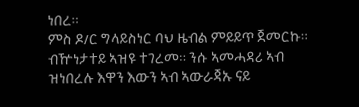ነበረ።
ምስ ዶ/ር ግላይስነር ባህ ዜብል ምይይጥ ጀመርኩ። ብዅነታተይ ኣዝዩ ተገረመ። ንሱ ኣመሓዳሪ ኣብ ዝነበረሉ እዋን እውን ኣብ ኣውራጃኡ ናይ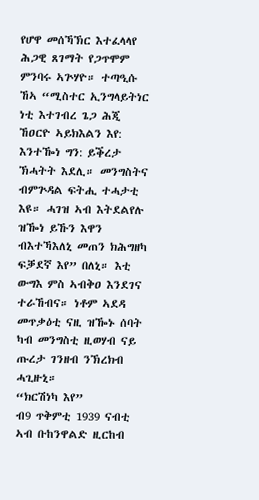የሆዋ መሰኻኽር እተፈላላየ ሕጋዊ ጸገማት የጋጥሞም ምንባሩ ኣጕሃዮ። ተጣዒሱ ኸኣ “ሚስተር ኢንግላይትነር ነቲ እተገብረ ጌጋ ሕጂ ኸዐርዮ ኣይክእልን እየ: እንተዀነ ግን: ይቕረታ ኽሓትት እደሊ። መንግስትና ብምጕዳል ፍትሒ ተሓታቲ እዩ። ሓገዝ ኣብ እትደልየሉ ዝዀነ ይኹን እዋን ብእተኻእለኒ መጠን ክሕግዘካ ፍቓደኛ እየ” በለኒ። እቲ ውግእ ምስ ኣብቅዐ እንደገና ተራኸብና። ነቶም ኣደዳ መጥቃዕቲ ናዚ ዝዀኑ ሰባት ካብ መንግስቲ ዚወሃብ ናይ ጡረታ ገንዘብ ንኽረክብ ሓጊዙኒ።
“ክርሽነካ እየ”
ብ9 ጥቅምቲ 1939 ናብቲ ኣብ ቡከንዋልድ ዚርከብ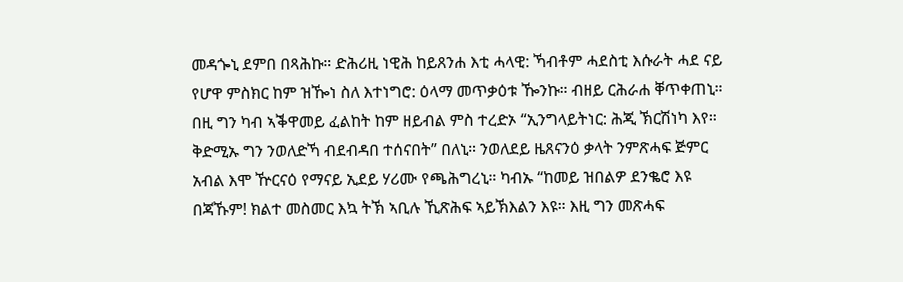መዳጐኒ ደምበ በጻሕኩ። ድሕሪዚ ነዊሕ ከይጸንሐ እቲ ሓላዊ: ኻብቶም ሓደስቲ እሱራት ሓደ ናይ የሆዋ ምስክር ከም ዝዀነ ስለ እተነግሮ: ዕላማ መጥቃዕቱ ዀንኩ። ብዘይ ርሕራሐ ቐጥቀጠኒ። በዚ ግን ካብ ኣቕዋመይ ፈልከት ከም ዘይብል ምስ ተረድኦ “ኢንግላይትነር: ሕጂ ኽርሽነካ እየ። ቅድሚኡ ግን ንወለድኻ ብደብዳበ ተሰናበት” በለኒ። ንወለደይ ዜጸናንዕ ቃላት ንምጽሓፍ ጅምር አብል እሞ ዅርናዕ የማናይ ኢደይ ሃሪሙ የጫሕግረኒ። ካብኡ “ከመይ ዝበልዎ ደንቈሮ እዩ በጃኹም! ክልተ መስመር እኳ ትኽ ኣቢሉ ኺጽሕፍ ኣይኽእልን እዩ። እዚ ግን መጽሓፍ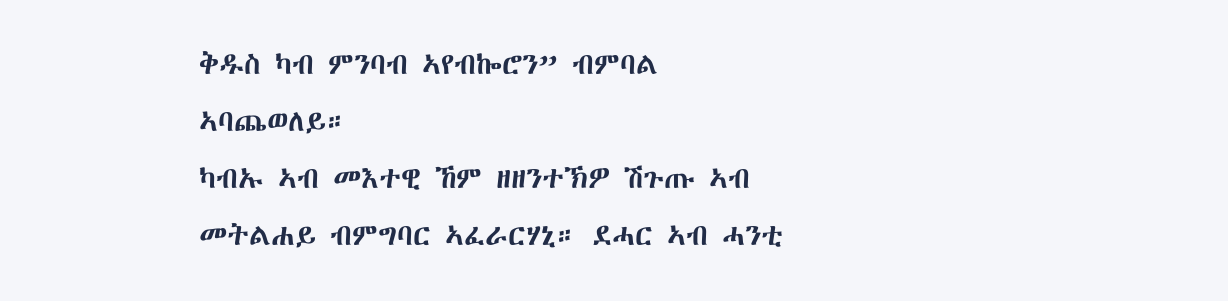ቅዱስ ካብ ምንባብ ኣየብኰሮን” ብምባል ኣባጨወለይ።
ካብኡ ኣብ መእተዊ ኸም ዘዘንተኽዎ ሽጉጡ ኣብ መትልሐይ ብምግባር ኣፈራርሃኒ። ደሓር ኣብ ሓንቲ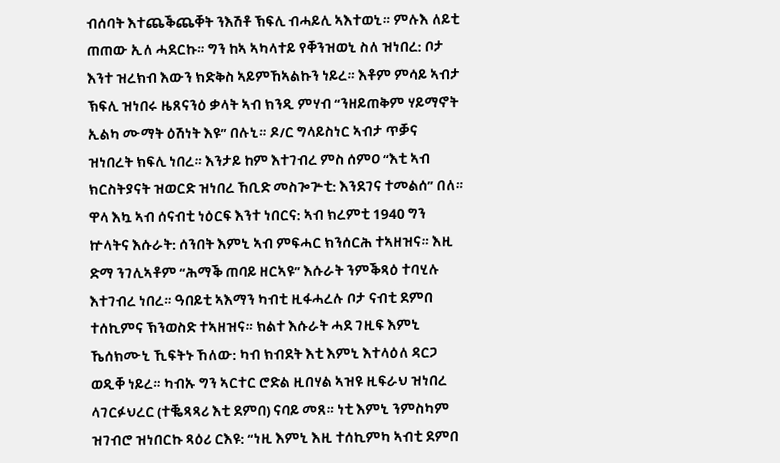ብሰባት እተጨቕጨቐት ንእሽቶ ኽፍሊ ብሓይሊ ኣእተወኒ። ምሉእ ለይቲ ጠጠው ኢለ ሓደርኩ። ግን ከኣ ኣካላተይ የቐንዝወኒ ስለ ዝነበረ: ቦታ እንተ ዝረክብ እውን ክድቅስ ኣይምኸኣልኩን ነይረ። እቶም ምሳይ ኣብታ ኽፍሊ ዝነበሩ ዜጸናንዕ ቃላት ኣብ ክንዲ ምሃብ “ንዘይጠቅም ሃይማኖት ኢልካ ሙማት ዕሽነት እዩ” በሉኒ። ዶ/ር ግላይስነር ኣብታ ጥቓና ዝነበረት ክፍሊ ነበረ። እንታይ ከም እተገብረ ምስ ሰምዐ “እቲ ኣብ ክርስትያናት ዝወርድ ዝነበረ ኸቢድ መስጐጕቲ: እንደገና ተመልሰ” በለ።
ዋላ እኳ ኣብ ሰናብቲ ነዕርፍ እንተ ነበርና: ኣብ ክረምቲ 1940 ግን ኵላትና እሱራት: ሰንበት እምኒ ኣብ ምፍሓር ክንሰርሕ ተኣዘዝና። እዚ ድማ ንገሊኣቶም “ሕማቕ ጠባይ ዘርኣዩ” እሱራት ንምቕጻዕ ተባሂሉ እተገብረ ነበረ። ዓበይቲ ኣእማን ካብቲ ዚፋሓረሉ ቦታ ናብቲ ደምበ ተሰኪምና ኽንወስድ ተኣዘዝና። ክልተ እሱራት ሓደ ገዚፍ እምኒ ኼሰክሙኒ ኺፍትኑ ኸለው: ካብ ክብደት እቲ እምኒ እተላዕለ ዳርጋ ወዲቐ ነይረ። ካብኡ ግን ኣርተር ሮድል ዚበሃል ኣዝዩ ዚፍራህ ዝነበረ ላገርፉህረር (ተቘጻጻሪ እቲ ደምበ) ናባይ መጸ። ነቲ እምኒ ንምስካም ዝገብሮ ዝነበርኩ ጻዕሪ ርእዩ: “ነዚ እምኒ እዚ ተሰኪምካ ኣብቲ ደምበ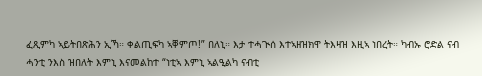ፈጺምካ ኣይትበጽሕን ኢኻ። ቀልጢፍካ ኣቐምጦ!” በለኒ። እታ ተሓጒሰ እተኣዘዝክዋ ትእዛዝ እዚኣ ነበረት። ካብኡ ሮድል ናብ ሓንቲ ንእስ ዝበለት እምኒ እናመልከተ “ነቲኣ እምኒ ኣልዒልካ ናብቲ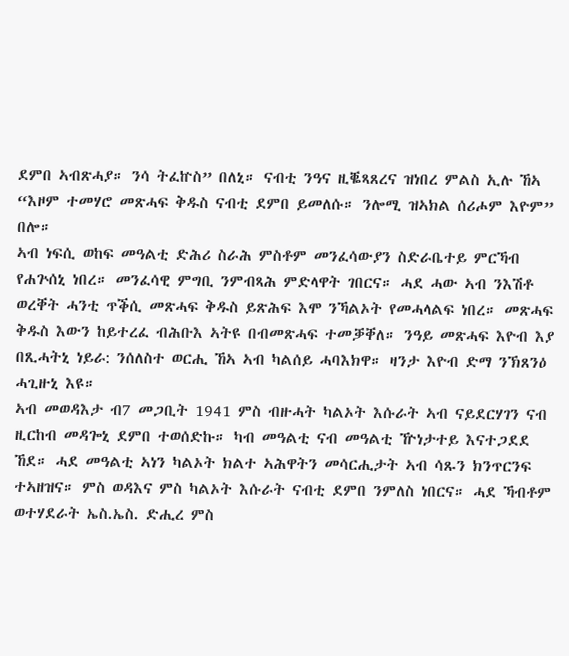ደምበ ኣብጽሓያ። ንሳ ትፈኵስ” በለኒ። ናብቲ ንዓና ዚቘጻጸረና ዝነበረ ምልስ ኢሉ ኸኣ “እዞም ተመሃሮ መጽሓፍ ቅዱስ ናብቲ ደምበ ይመለሱ። ንሎሚ ዝኣክል ሰሪሖም እዮም” በሎ።
ኣብ ነፍሲ ወከፍ መዓልቲ ድሕሪ ስራሕ ምስቶም መንፈሳውያን ስድራቤተይ ምርኻብ የሐጕሰኒ ነበረ። መንፈሳዊ ምግቢ ንምብጻሕ ምድላዋት ገበርና። ሓደ ሓው ኣብ ንእሽቶ ወረቐት ሓንቲ ጥቕሲ መጽሓፍ ቅዱስ ይጽሕፍ እሞ ንኻልኦት የመሓላልፍ ነበረ። መጽሓፍ ቅዱስ እውን ከይተረፈ ብሕቡእ ኣትዩ በብመጽሓፍ ተመቓቐለ። ንዓይ መጽሓፍ እዮብ እያ በጺሓትኒ ነይራ: ንሰለስተ ወርሒ ኸኣ ኣብ ካልሰይ ሓባእክዋ። ዛንታ እዮብ ድማ ንኽጸንዕ ሓጊዙኒ እዩ።
ኣብ መወዳእታ ብ7 መጋቢት 1941 ምስ ብዙሓት ካልኦት እሱራት ኣብ ናይደርሃገን ናብ ዚርከብ መዳጐኒ ደምበ ተወሰድኩ። ካብ መዓልቲ ናብ መዓልቲ ዅነታተይ እናተጋደደ ኸደ። ሓደ መዓልቲ ኣነን ካልኦት ክልተ ኣሕዋትን መሳርሒታት ኣብ ሳጹን ክንጥርንፍ ተኣዘዝና። ምስ ወዳእና ምስ ካልኦት እሱራት ናብቲ ደምበ ንምለስ ነበርና። ሓደ ኻብቶም ወተሃደራት ኤስ.ኤስ. ድሒረ ምስ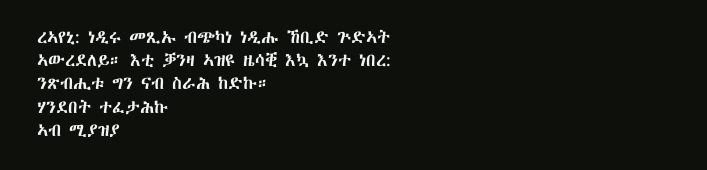ረኣየኒ: ነዲሩ መጺኡ ብጭካነ ነዲሑ ኸቢድ ጕድኣት ኣውረደለይ። እቲ ቓንዛ ኣዝዩ ዜሳቒ እኳ እንተ ነበረ: ንጽብሒቱ ግን ናብ ስራሕ ከድኩ።
ሃንደበት ተፈታሕኩ
ኣብ ሚያዝያ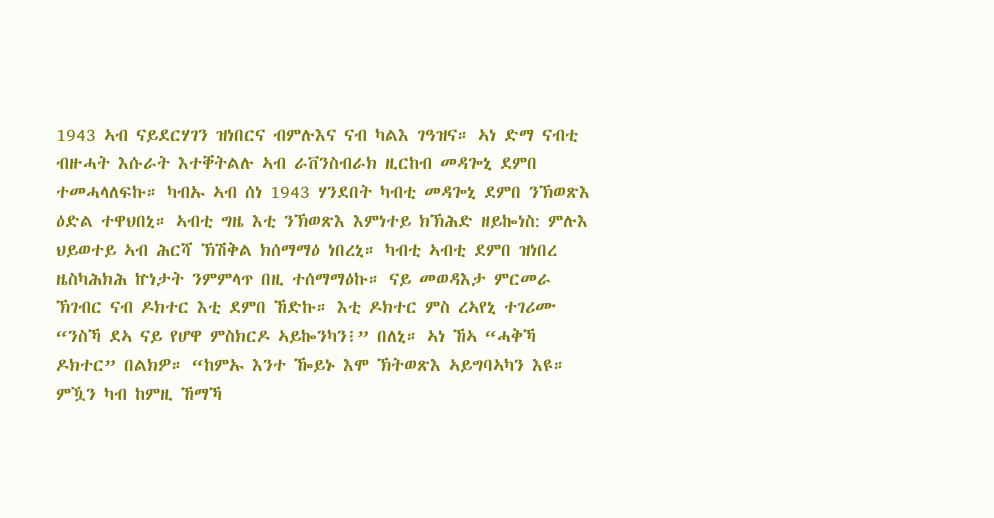1943 ኣብ ናይደርሃገን ዝነበርና ብምሉእና ናብ ካልእ ገዓዝና። ኣነ ድማ ናብቲ ብዙሓት እሱራት እተቐትልሉ ኣብ ራቨንስብራክ ዚርከብ መዳጐኒ ደምበ ተመሓላለፍኩ። ካብኡ ኣብ ሰነ 1943 ሃንደበት ካብቲ መዳጐኒ ደምበ ንኽወጽእ ዕድል ተዋህበኒ። ኣብቲ ግዜ እቲ ንኽወጽእ እምነተይ ክኽሕድ ዘይኰነስ: ምሉእ ህይወተይ ኣብ ሕርሻ ኽሽቅል ክሰማማዕ ነበረኒ። ካብቲ ኣብቲ ደምበ ዝነበረ ዜስካሕክሕ ኵነታት ንምምላጥ በዚ ተሰማማዕኩ። ናይ መወዳእታ ምርመራ ኽገብር ናብ ዶክተር እቲ ደምበ ኸድኩ። እቲ ዶክተር ምስ ረኣየኒ ተገሪሙ “ንስኻ ደኣ ናይ የሆዋ ምስክርዶ ኣይኰንካን፧” በለኒ። ኣነ ኸኣ “ሓቅኻ ዶክተር” በልክዎ። “ከምኡ እንተ ዀይኑ እሞ ኽትወጽእ ኣይግባኣካን እዩ። ምዃን ካብ ከምዚ ኸማኻ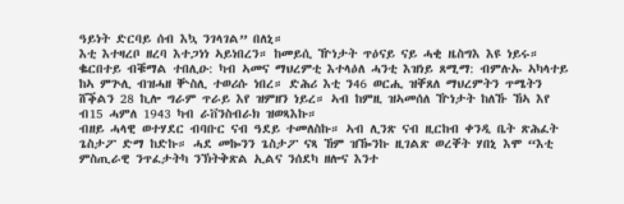ዓይነት ድርባይ ሰብ እኳ ንገላገል” በለኒ።
እቲ እተዛረቦ ዘረባ እተጋነነ ኣይነበረን። ከመይሲ ዅነታት ጥዕናይ ናይ ሓቂ ዜስግእ እዩ ነይሩ። ቈርበተይ ብቑማል ተበሊዑ: ካብ ኣመና ማህረምቲ እተላዕለ ሓንቲ እዝነይ ጸሚማ: ብምሉኡ ኣካላተይ ከኣ ምጕሊ ብዝሓዘ ቝስሊ ተወሪሱ ነበረ። ድሕሪ እቲ ን46 ወርሒ ዝቐጸለ ማህረምትን ጥሜትን ሸቕልን 28 ኪሎ ግራም ጥራይ እየ ዝምዘን ነይረ። ኣብ ከምዚ ዝኣመሰለ ዅነታት ከለኹ ኸኣ እየ ብ15 ሓምለ 1943 ካብ ራቨንስብራክ ዝወጻእኩ።
ብዘይ ሓላዊ ወተሃደር ብባቡር ናብ ዓደይ ተመለስኩ። ኣብ ሊንጽ ናብ ዚርከብ ቀንዲ ቤት ጽሕፈት ጌስታፖ ድማ ከድኩ። ሓደ መኰንን ጌስታፖ ናጻ ኸም ዝዀንኩ ዚገልጽ ወረቐት ሃበኒ እሞ “እቲ ምስጢራዊ ንጥፈታትካ ንኽትቅጽል ኢልና ንሰደካ ዘሎና እንተ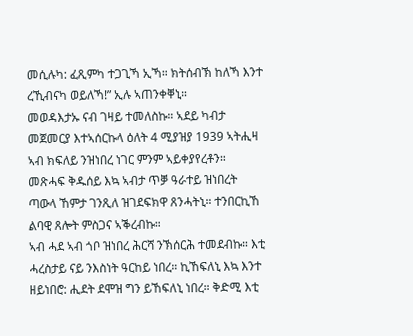መሲሉካ: ፈጺምካ ተጋጊኻ ኢኻ። ክትሰብኽ ከለኻ እንተ ረኺብናካ ወይለኻ!” ኢሉ ኣጠንቀቐኒ።
መወዳእታኡ ናብ ገዛይ ተመለስኩ። ኣደይ ካብታ መጀመርያ እተኣሰርኩላ ዕለት 4 ሚያዝያ 1939 ኣትሒዛ ኣብ ክፍለይ ንዝነበረ ነገር ምንም ኣይቀያየረቶን። መጽሓፍ ቅዱሰይ እኳ ኣብታ ጥቓ ዓራተይ ዝነበረት ጣውላ ኸምታ ገንጺለ ዝገደፍክዋ ጸንሓትኒ። ተንበርኪኸ ልባዊ ጸሎት ምስጋና ኣቕረብኩ።
ኣብ ሓደ ኣብ ጎቦ ዝነበረ ሕርሻ ንኽሰርሕ ተመደብኩ። እቲ ሓረስታይ ናይ ንእስነት ዓርከይ ነበረ። ኪኸፍለኒ እኳ እንተ ዘይነበሮ: ሒደት ደሞዝ ግን ይኸፍለኒ ነበረ። ቅድሚ እቲ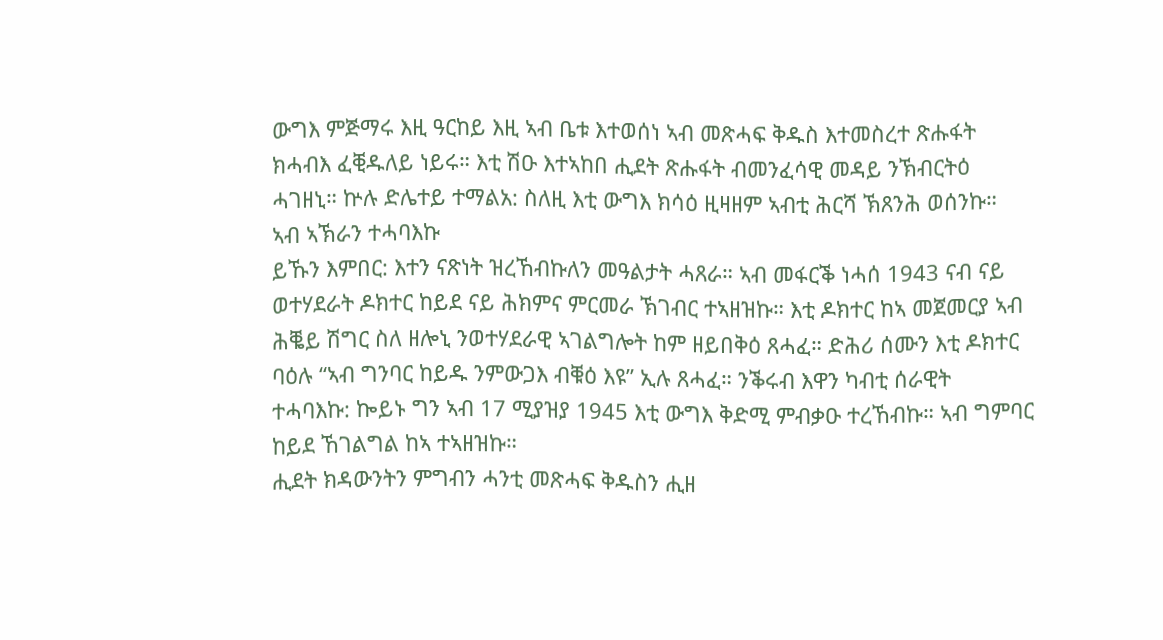ውግእ ምጅማሩ እዚ ዓርከይ እዚ ኣብ ቤቱ እተወሰነ ኣብ መጽሓፍ ቅዱስ እተመስረተ ጽሑፋት ክሓብእ ፈቒዱለይ ነይሩ። እቲ ሽዑ እተኣከበ ሒደት ጽሑፋት ብመንፈሳዊ መዳይ ንኽብርትዕ ሓገዘኒ። ኵሉ ድሌተይ ተማልአ: ስለዚ እቲ ውግእ ክሳዕ ዚዛዘም ኣብቲ ሕርሻ ኽጸንሕ ወሰንኩ።
ኣብ ኣኽራን ተሓባእኩ
ይኹን እምበር: እተን ናጽነት ዝረኸብኩለን መዓልታት ሓጸራ። ኣብ መፋርቕ ነሓሰ 1943 ናብ ናይ ወተሃደራት ዶክተር ከይደ ናይ ሕክምና ምርመራ ኽገብር ተኣዘዝኩ። እቲ ዶክተር ከኣ መጀመርያ ኣብ ሕቘይ ሽግር ስለ ዘሎኒ ንወተሃደራዊ ኣገልግሎት ከም ዘይበቅዕ ጸሓፈ። ድሕሪ ሰሙን እቲ ዶክተር ባዕሉ “ኣብ ግንባር ከይዱ ንምውጋእ ብቑዕ እዩ” ኢሉ ጸሓፈ። ንቕሩብ እዋን ካብቲ ሰራዊት ተሓባእኩ: ኰይኑ ግን ኣብ 17 ሚያዝያ 1945 እቲ ውግእ ቅድሚ ምብቃዑ ተረኸብኩ። ኣብ ግምባር ከይደ ኸገልግል ከኣ ተኣዘዝኩ።
ሒደት ክዳውንትን ምግብን ሓንቲ መጽሓፍ ቅዱስን ሒዘ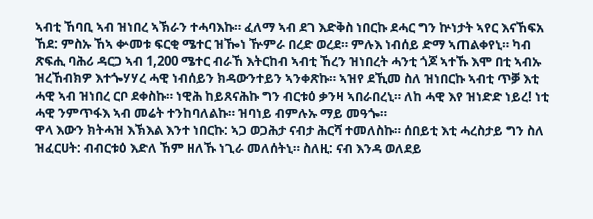ኣብቲ ኸባቢ ኣብ ዝነበረ ኣኽራን ተሓባእኩ። ፈለማ ኣብ ደገ እድቅስ ነበርኩ ደሓር ግን ኵነታት ኣየር እናኸፍአ ኸደ: ምስኡ ኸኣ ቍመቱ ፍርቂ ሜተር ዝዀነ ዅምራ በረድ ወረደ። ምሉእ ነብሰይ ድማ ኣጠልቀየኒ። ካብ ጽፍሒ ባሕሪ ዳርጋ ኣብ 1,200 ሜተር ብራኸ እትርከብ ኣብቲ ኸረን ዝነበረት ሓንቲ ጎጆ ኣተኹ እሞ በቲ ኣብኡ ዝረኸብክዎ እተጐሃሃረ ሓዊ ነብሰይን ክዳውንተይን ኣንቀጽኩ። ኣዝየ ደኺመ ስለ ዝነበርኩ ኣብቲ ጥቓ እቲ ሓዊ ኣብ ዝነበረ ርቦ ደቀስኩ። ነዊሕ ከይጸናሕኩ ግን ብርቱዕ ቃንዛ ኣበራበረኒ። ለከ ሓዊ እየ ዝነድድ ነይረ! ነቲ ሓዊ ንምጥፋእ ኣብ መሬት ተንከባለልኩ። ዝባነይ ብምሉኡ ማይ መዓጐ።
ዋላ እውን ክትሓዝ እኽእል እንተ ነበርኩ: ኣጋ ወጋሕታ ናብታ ሕርሻ ተመለስኩ። ሰበይቲ እቲ ሓረስታይ ግን ስለ ዝፈርሀት: ብብርቱዕ እድለ ኸም ዘለኹ ነጊራ መለሰትኒ። ስለዚ: ናብ እንዳ ወለደይ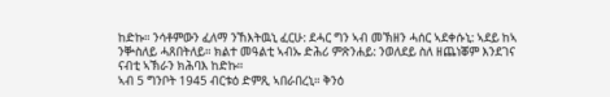ከድኩ። ንሳቶምውን ፈለማ ንኸእትዉኒ ፈርሁ: ደሓር ግን ኣብ መኽዘን ሓሰር ኣደቀሱኒ: ኣደይ ከኣ ንቝስለይ ሓጸበትለይ። ክልተ መዓልቲ ኣብኡ ድሕሪ ምጽንሐይ: ንወለደይ ስለ ዘጨነቖም እንደገና ናብቲ ኣኽራን ክሕባእ ከድኩ።
ኣብ 5 ግንቦት 1945 ብርቱዕ ድምጺ ኣበራበረኒ። ቅንዕ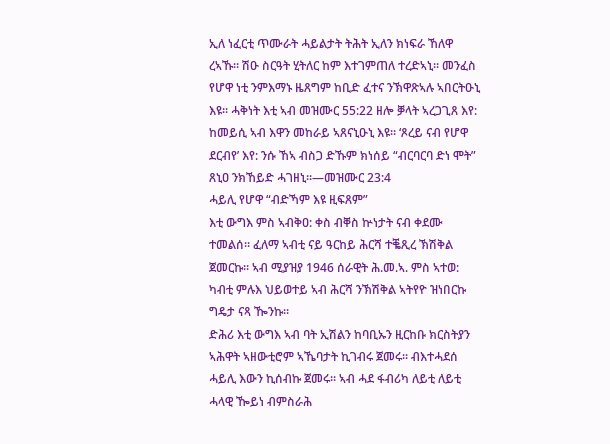ኢለ ነፈርቲ ጥሙራት ሓይልታት ትሕት ኢለን ክነፍራ ኸለዋ ረኣኹ። ሽዑ ስርዓት ሂትለር ከም እተገምጠለ ተረድኣኒ። መንፈስ የሆዋ ነቲ ንምእማኑ ዜጸግም ከቢድ ፈተና ንኽዋጽኣሉ ኣበርትዑኒ እዩ። ሓቅነት እቲ ኣብ መዝሙር 55:22 ዘሎ ቓላት ኣረጋጊጸ እየ: ከመይሲ ኣብ እዋን መከራይ ኣጸናኒዑኒ እዩ። ‘ጾረይ ናብ የሆዋ ደርብየ’ እየ: ንሱ ኸኣ ብስጋ ድኹም ክነሰይ “ብርባርባ ድነ ሞት” ጸኒዐ ንክኸይድ ሓገዘኒ።—መዝሙር 23:4
ሓይሊ የሆዋ “ብድኻም እዩ ዚፍጸም”
እቲ ውግእ ምስ ኣብቅዐ: ቀስ ብቐስ ኵነታት ናብ ቀደሙ ተመልሰ። ፈለማ ኣብቲ ናይ ዓርከይ ሕርሻ ተቘጺረ ኽሽቅል ጀመርኩ። ኣብ ሚያዝያ 1946 ሰራዊት ሕ.መ.ኣ. ምስ ኣተወ: ካብቲ ምሉእ ህይወተይ ኣብ ሕርሻ ንኽሽቅል ኣትየዮ ዝነበርኩ ግዴታ ናጻ ዀንኩ።
ድሕሪ እቲ ውግእ ኣብ ባት ኢሽልን ከባቢኡን ዚርከቡ ክርስትያን ኣሕዋት ኣዘውቲሮም ኣኼባታት ኪገብሩ ጀመሩ። ብእተሓደሰ ሓይሊ እውን ኪሰብኩ ጀመሩ። ኣብ ሓደ ፋብሪካ ለይቲ ለይቲ ሓላዊ ዀይነ ብምስራሕ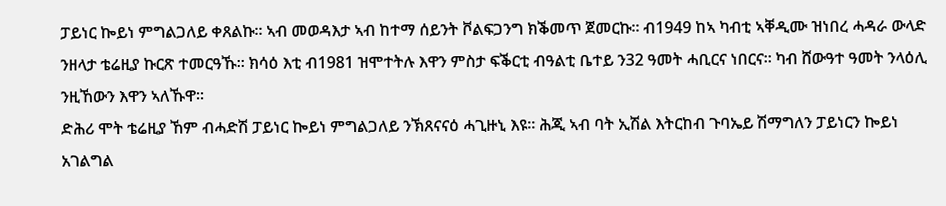ፓይነር ኰይነ ምግልጋለይ ቀጸልኩ። ኣብ መወዳእታ ኣብ ከተማ ሰይንት ቮልፍጋንግ ክቕመጥ ጀመርኩ። ብ1949 ከኣ ካብቲ ኣቐዲሙ ዝነበረ ሓዳራ ውላድ ንዘላታ ቴሬዚያ ኩርጽ ተመርዓኹ። ክሳዕ እቲ ብ1981 ዝሞተትሉ እዋን ምስታ ፍቕርቲ ብዓልቲ ቤተይ ን32 ዓመት ሓቢርና ነበርና። ካብ ሸውዓተ ዓመት ንላዕሊ ንዚኸውን እዋን ኣለኹዋ።
ድሕሪ ሞት ቴሬዚያ ኸም ብሓድሽ ፓይነር ኰይነ ምግልጋለይ ንኽጸናናዕ ሓጊዙኒ እዩ። ሕጂ ኣብ ባት ኢሽል እትርከብ ጉባኤይ ሽማግለን ፓይነርን ኰይነ አገልግል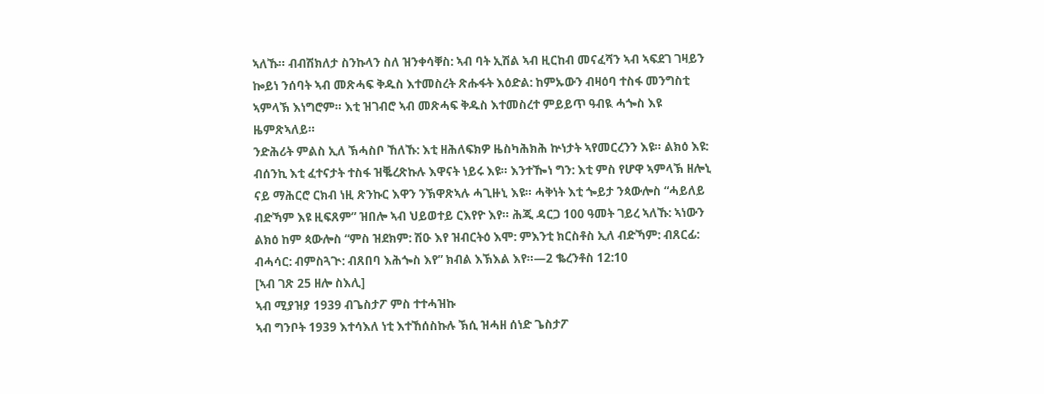ኣለኹ። ብብሽክለታ ስንኩላን ስለ ዝንቀሳቐስ: ኣብ ባት ኢሽል ኣብ ዚርከብ መናፈሻን ኣብ ኣፍደገ ገዛይን ኰይነ ንሰባት ኣብ መጽሓፍ ቅዱስ እተመስረት ጽሑፋት እዕድል: ከምኡውን ብዛዕባ ተስፋ መንግስቲ ኣምላኽ እነግሮም። እቲ ዝገብሮ ኣብ መጽሓፍ ቅዱስ እተመስረተ ምይይጥ ዓብዪ ሓጐስ እዩ ዜምጽኣለይ።
ንድሕሪት ምልስ ኢለ ኽሓስቦ ኸለኹ: እቲ ዘሕለፍክዎ ዜስካሕክሕ ኵነታት ኣየመርረንን እዩ። ልክዕ እዩ: ብሰንኪ እቲ ፈተናታት ተስፋ ዝቘረጽኩሉ እዋናት ነይሩ እዩ። እንተዀነ ግን: እቲ ምስ የሆዋ ኣምላኽ ዘሎኒ ናይ ማሕርሮ ርክብ ነዚ ጽንኩር እዋን ንኽዋጽኣሉ ሓጊዙኒ እዩ። ሓቅነት እቲ ጐይታ ንጳውሎስ “ሓይለይ ብድኻም እዩ ዚፍጸም” ዝበሎ ኣብ ህይወተይ ርእየዮ እየ። ሕጂ ዳርጋ 100 ዓመት ገይረ ኣለኹ: ኣነውን ልክዕ ከም ጳውሎስ “ምስ ዝደክም: ሽዑ እየ ዝብርትዕ እሞ: ምእንቲ ክርስቶስ ኢለ ብድኻም: ብጸርፊ: ብሓሳር: ብምስጓጒ: ብጸበባ እሕጐስ እየ” ክብል እኽእል እየ።—2 ቈረንቶስ 12:10
[ኣብ ገጽ 25 ዘሎ ስእሊ]
ኣብ ሚያዝያ 1939 ብጌስታፖ ምስ ተተሓዝኩ
ኣብ ግንቦት 1939 እተሳእለ ነቲ እተኸሰስኩሉ ኽሲ ዝሓዘ ሰነድ ጌስታፖ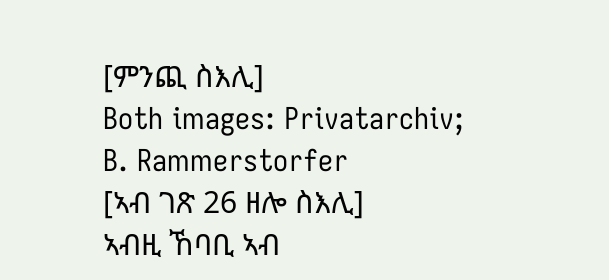[ምንጪ ስእሊ]
Both images: Privatarchiv; B. Rammerstorfer
[ኣብ ገጽ 26 ዘሎ ስእሊ]
ኣብዚ ኸባቢ ኣብ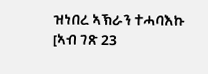ዝነበረ ኣኽራን ተሓባእኩ
[ኣብ ገጽ 23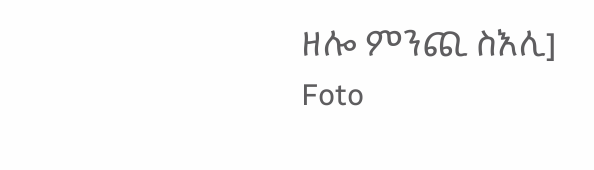ዘሎ ምንጪ ስእሊ]
Foto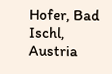Hofer, Bad Ischl, Austria